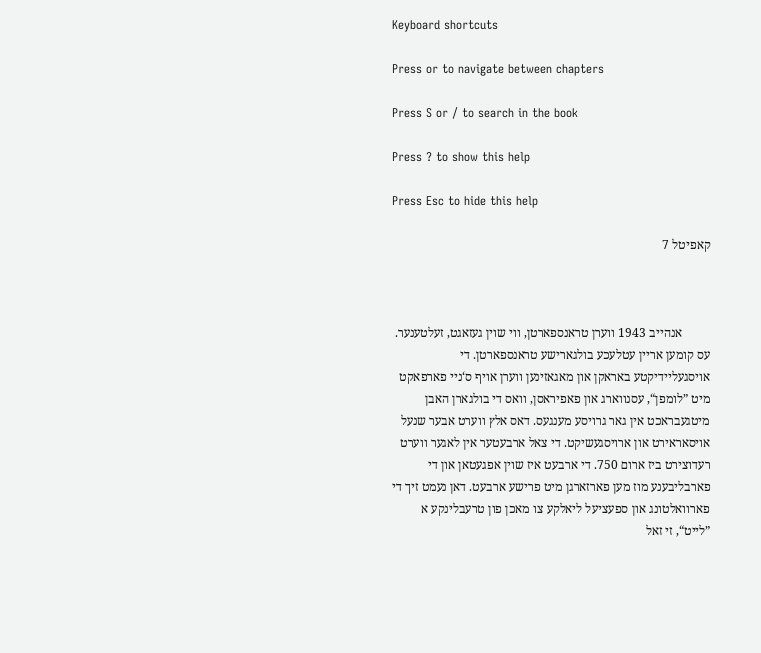Keyboard shortcuts

Press or to navigate between chapters

Press S or / to search in the book

Press ? to show this help

Press Esc to hide this help

קאפיטל 7



         אנהייב 1943 ווערן טראנספארטן, ווי שוין געזאגט, זעלטענער. עס קומען אריין עטלעכע בולגארישע טראנספארטן. די אויסגעליידיקטע באראקן און מאגאזינען ווערן אויף ס‘ניי פארפאקט מיט ”לומפן“, עסנווארג און פאפיראסן, וואס די בולגארן האבן מיטגעבראכט אין גאר גרויסע מענגעס. דאס אלץ ווערט אבער שנעל אויסאראירט און ארויסגעשיקט. די צאל ארבעטער אין לאגער ווערט רעדוצירט ביז ארום 750. די ארבעט איז שוין אפגעטאן און די פארבליבענע מוז מען פארזארגן מיט פרישע ארבעט. דאן נעמט זיך די פארוואלטונג און ספעציעל ליאלקע צו מאכן פון טרעבלינקע א ”לייט“, זי זאל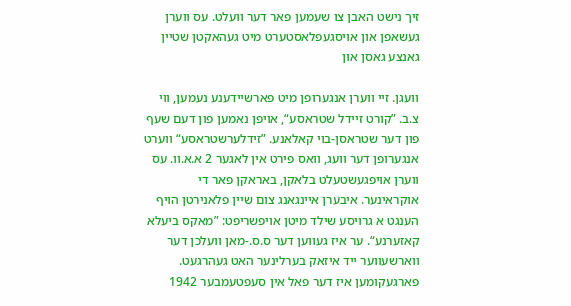זיך נישט האבן צו שעמען פאר דער וועלט. עס ווערן געשאפן און אויסגעפלאסטערט מיט געהאקטן שטיין גאנצע גאסן און

וועגן. זיי ווערן אנגערופן מיט פארשיידענע נעמען, ווי צ.ב. ”קורט זיידל שטראסע“, אויפן נאמען פון דעם שעף פון דער שטראסן-בוי קאלאנע. ”זידלערשטראסע“ ווערט אנגערופן דער וועג, וואס פירט אין לאגער 2 א.א.וו. עס ווערן אויפגעשטעלט בלאקן, באראקן פאר די אוקראינער. איבערן איינגאנג צום שיין פלאנירטן הויף הענגט א גרויסע שילד מיטן אויפשריפט: ”מאקס ביעלא קאזערנע“. ער איז געווען דער ס.ס.-מאן וועלכן דער  ווארשעווער ייד איזאק בערלינער האט געהרגעט. פארגעקומען איז דער פאל אין סעפטעמבער 1942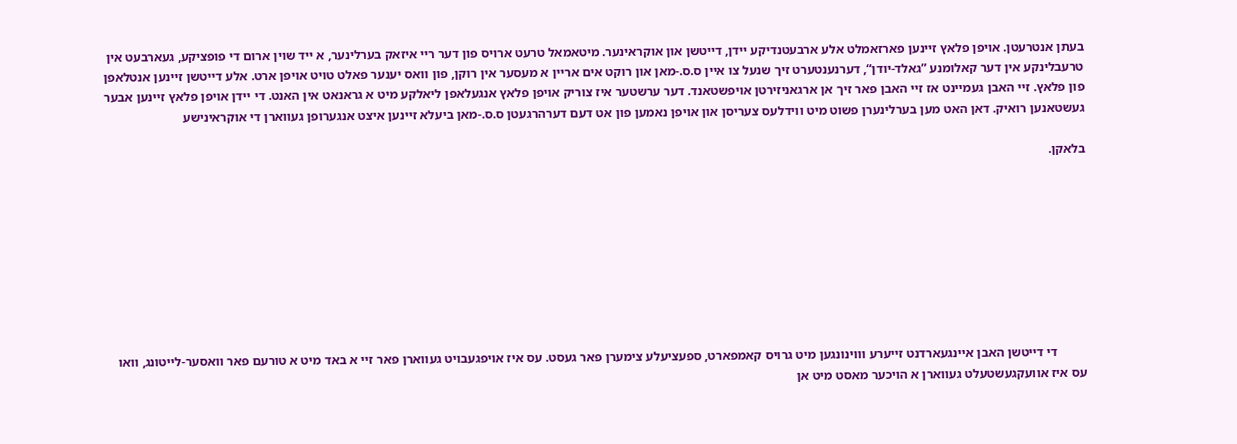בעתן אנטרעטן. אויפן פלאץ זיינען פארזאמלט אלע ארבעטנדיקע יידן, דייטשן און אוקראינער. מיטאמאל טרעט ארויס פון דער ריי איזאק בערלינער, א ייד שוין ארום די פופציקע, געארבעט אין טרעבלינקע אין דער קאלומנע ”גאלד-יודן“, דערנענטערט זיך שנעל צו איין ס.ס.-מאן און רוקט אים אריין א מעסער אין רוקן, פון וואס יענער פאלט טויט אויפן ארט. אלע דייטשן זיינען אנטלאפן פון פלאץ. זיי האבן געמיינט אז זיי האבן פאר זיך אן ארגאניזירטן אויפשטאנד. דער ערשטער איז צוריק אויפן פלאץ אנגעלאפן ליאלקע מיט א גראנאט אין האנט. די יידן אויפן פלאץ זיינען אבער געשטאנען רואיק. דאן האט מען בערלינערן פשוט מיט ווידלעס צעריסן און אויפן נאמען פון אט דעם דערהרגעטן ס.ס.-מאן ביעלא זיינען איצט אנגערופן געווארן די אוקראינישע

בלאקן.









         די דייטשן האבן איינגעארדנט זייערע וווינונגען מיט גרויס קאמפארט, ספעציעלע צימערן פאר געסט. עס איז אויפגעבויט געווארן פאר זיי א באד מיט א טורעם פאר וואסער-לייטונג, וואו עס איז אוועקגעשטעלט געווארן א הויכער מאסט מיט אן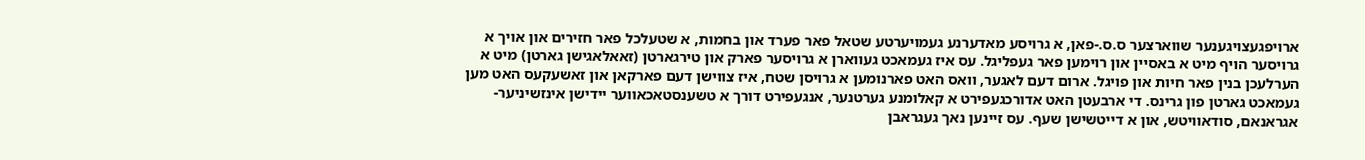ארויפגעצויגענער שווארצער ס.ס.-פאן, א גרויסע מאדערנע געמויערטע שטאל פאר פערד און בחמות, א שטעלכל פאר חזירים און אויך א גרויסער הויף מיט א באסיין און רוימען פאר געפליגל. עס איז געמאכט געווארן א גרויסער פארק און טירגארטן (זאאלאגישן גארטן) מיט א הערלעכן בנין פאר חיות און פויגל. ארום דעם לאגער, וואס האט פארנומען א גרויסן שטח, איז צווישן דעם פארקאן און זאשעקעס האט מען געמאכט גארטן פון גרינס. די ארבעטן האט אדורכגעפירט א קאלומנע גערטנער, אנגעפירט דורך א טשענסטאכאווער יידישן אינזשיניער-אגראנאם, סודאוויטש, און א דייטשישן שעף. עס זיינען נאך געגראבן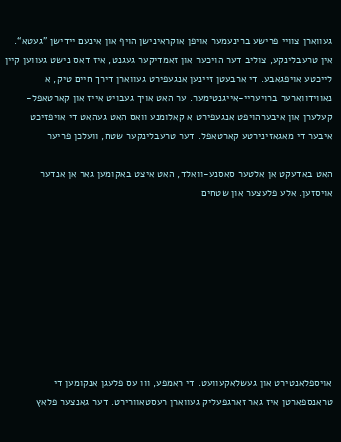געווארן צוויי פרישע ברינעמער אויפן אוקראינישן הויף און אינעם יידישן ”געטא“. אין טרעבלינקע, צוליב דער הויכער און זאמדיקער געגנט, איז דאס נישט געווען קיין לייכטע אויפגאבע. די ארבעטן זיינען אנגעפירט געווארן דירך חיים טיק, א נאווידווארער ברויעריי-אייגנטימער. ער האט אויך געבויט אייז און קארטאפל-קעלערן און איבערהויפט אנגעפירט א קאלומנע וואס האט געהאט די אויפזיכט איבער די מאגאזינירטע קארטאפל. דער טרעבלינקער שטח, וועלכן פריער

האט באדעקט אן אלטער סאסנע-וואלד, האט איצט באקומען גאר אן אנדער אויסזען. אלע פלעצער און שטחים









אויספלאנטירט און געשלאקעוועט. די ראמפע, ווו עס פלעגן אנקומען די טראנספארטן איז גאר זארגפעליק געווארן רעסטאוורירט. דער גאנצער פלאץ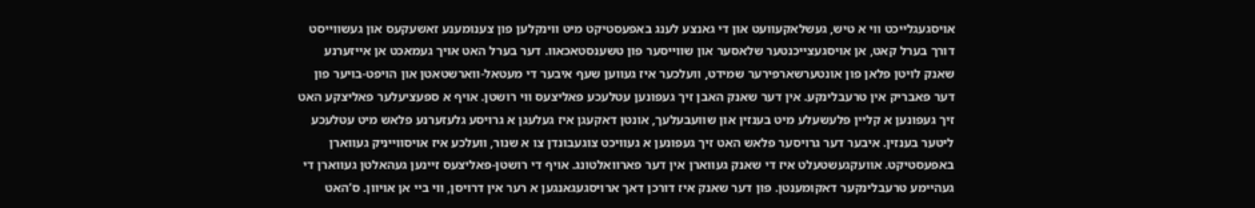אויסגעגלייכט ווי א טיש, געשלאקעוועט און די גאנצע לענג באפעסטיקט מיט ווינקלען פון צענומענע זאשעקעס און געשווייסט דורך בערל קאט, אן אויסגעצייכנטער שלאסער און שווייסער פון טשענסטאכאוו. דער בערל האט אויך געמאכט אן אייזערנע שאנק לויטן פלאן פון אונטערשארפירער שמידט, וועלכער איז געווען שעף איבער די מעטאל-ווארשטאטן און הויפט-בויער פון דער פאבריק אין טרעבלינקע. אין דער שאנק האבן זיך געפונען עטלעכע פאליצעס ווי רושטן. אויף א ספעציעלער פאליצקע האט זיך געפונען א קליין פלעשעלע מיט בענזין און שוועבעלעך, אונטן דאקעגן איז געלעגן א גרויסע גלעזערנע פלאש מיט עטלעכע ליטער בענזין. איבער דער גרויסער פלאש האט זיך געפונען א געוויכט צוגעבונדן צו א שנור, וועלכע איז אויסווייניק געווארן באפעסטיקט. אוועקגעשטעלט איז די שאנק געווארן אין דער פארוואלטונג. אויף די רושטן-פאליצעס זיינען געהאלטן געווארן די געהיימע טרעבלינקער דאקומענטן. פון דער שאנק איז דורכן דאך ארויסגעגאנגען א רער אין דרויסן, ווי ביי אן אויוון. ס‘האט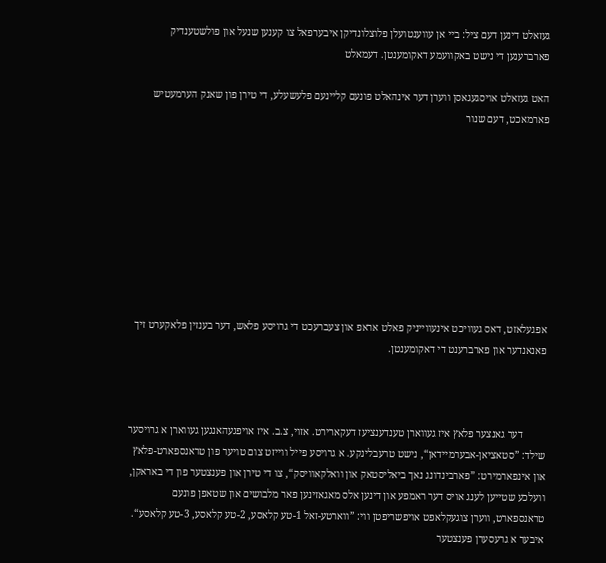געזאלט דינען דעם ציל: ביי אן עווענטועלן פלוצלונדיקן איבערפאל צו קענען שנעל און פולשטענדיק פארברענען די נישט באקוועמע דאקומענטן. דעמאלט

האט געזאלט אויסגעגאסן ווערן דער אינהאלט פונעם קליינעם פלעשעלע, די טירן פון שאנק הערמעטיש פארמאכט, דעם שנור









אפגעלאזט, דאס געוויכט אינעווייניק פאלט אראפ און צעברעכט די גרויסע פלאש, דער בענזין פלאקערט זיך פאנאנדער און פארברענט די דאקומענטן.



         דער גאנצער פלאץ איז געווארן טענדענציעז דעקארירט. אזוי, צ.ב. איז אויפגעהאנגען געווארן א גרויסער שילד: ”סטאציאן-אבערמיידאן“, נישט טרעבלינקע. א גרויסע פייל ווייזט צום טויער פון טראנספארט-פלאץ און אינפארמירט: ”פארבינדונג נאך ביאליסטאק און וואלקאוויסק“, צו די טירן און פענצטער פון די באראקן, וועלכע שטייען לענג אויס דער ראמפע און דינען אלס מאגאזינען פאר מלבושים און שטאפן פונעם טראנספארט, ווערן צוגעקלאפט אויפשריפטן ווי: ”ווארטע-זאל 1-טע קלאסע, 2-טע קלאסע, 3-טע קלאסע“. איבער א גרעסערן פענצטער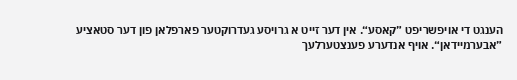הענגט די אויפשריפט ”קאסע“. אין דער זייט א גרויסע געדרוקטער פארפלאן פון דער סטאציע ”אבערמיידאן“. אויף אנדערע פענצטערלעך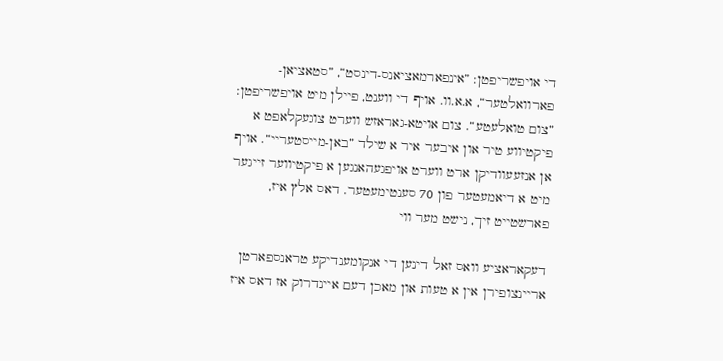די אויפשריפטן: ”אינפארמאציאנס-דינסט“, ”סטאציאן-פארוואלטער“, א.א.וו. אויף די ווענט, פיילן מיט אויפשריפטן: ”צום טואלעטע“. צום אויטא-גאראזש ווערט צוגעקלאפט א פיקטיווע טיר און איבער איר א שילד ”באן-מייסטעריי“. אויף אן אנזעעוודיקן ארט ווערט אויפגעהאנגען א פיקטיווער זייגער מיט א דיאמעטער פון 70 סענטימעטער. דאס אלץ איז, פארשטייט זיך, נישט מער ווי

דעקאראציע וואס זאל דינען די אנקומענדיקע טראנספארטן אריינצופירן אין א טעות און מאכן דעם איינדרוק אז דאס איז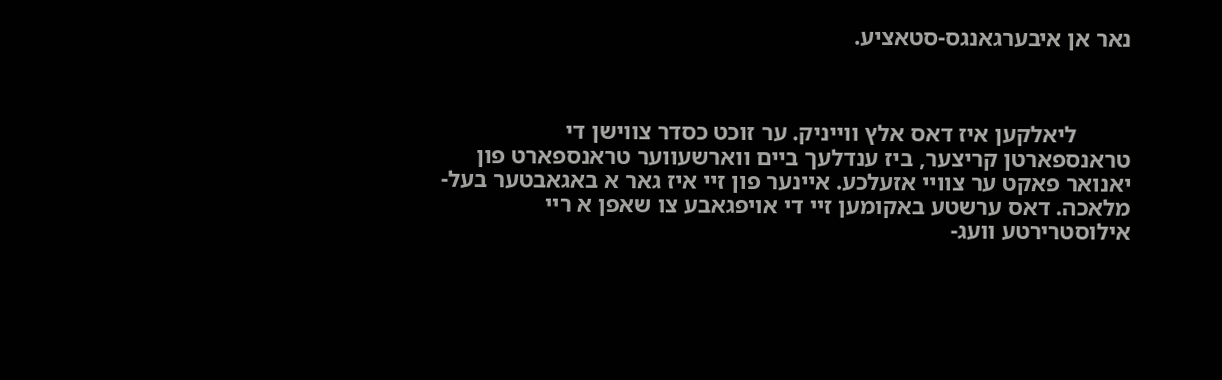נאר אן איבערגאנגס-סטאציע.



         ליאלקען איז דאס אלץ ווייניק. ער זוכט כסדר צווישן די טראנספארטן קריצער, ביז ענדלעך ביים ווארשעווער טראנספארט פון יאנואר פאקט ער צוויי אזעלכע. איינער פון זיי איז גאר א באגאבטער בעל-מלאכה. דאס ערשטע באקומען זיי די אויפגאבע צו שאפן א ריי אילוסטרירטע וועג-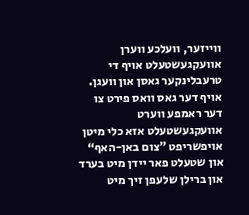ווייזער, וועלכע ווערן אוועקגעשטעלט אויף די טרעבלינקער גאסן און וועגן. אויף דער גאס וואס פירט צו דער ראמפע ווערט אוועקגעשטעלט אזא כלי מיטן אויפשריפט ”צום באן-האף“ און שטעלט פאר יידן מיט בערד און ברילן שלעפן זיך מיט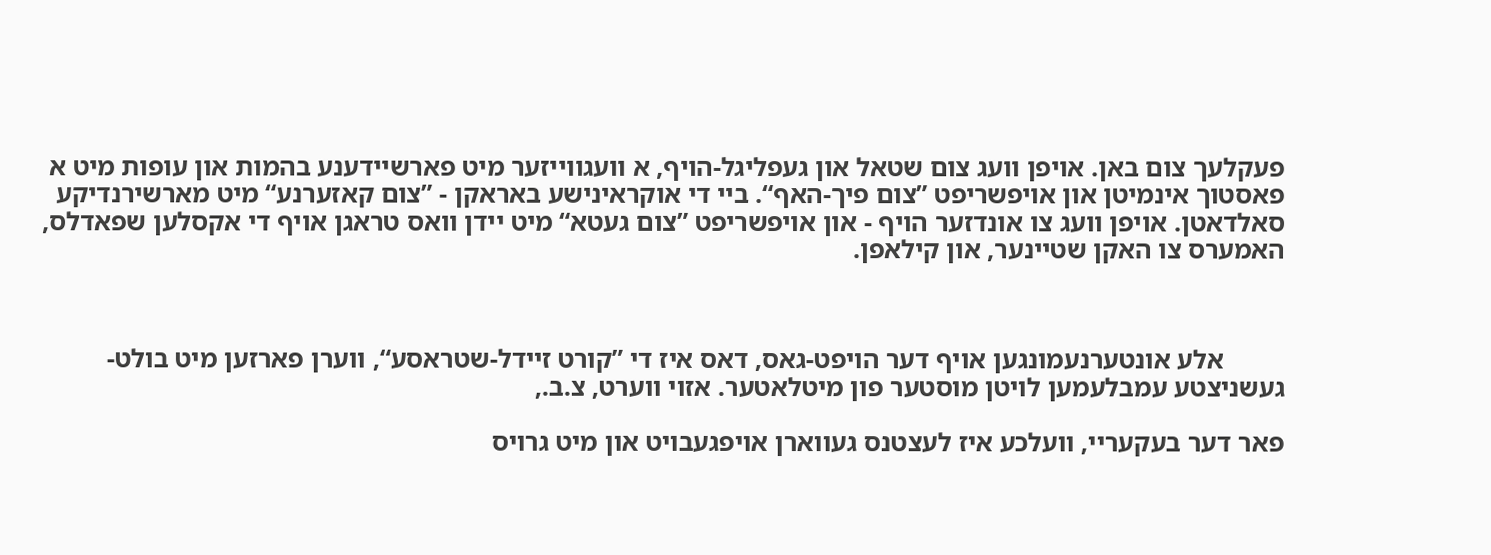פעקלעך צום באן. אויפן וועג צום שטאל און געפליגל-הויף, א וועגווייזער מיט פארשיידענע בהמות און עופות מיט א פאסטוך אינמיטן און אויפשריפט ”צום פיך-האף“. ביי די אוקראינישע באראקן - ”צום קאזערנע“ מיט מארשירנדיקע סאלדאטן. אויפן וועג צו אונדזער הויף - און אויפשריפט ”צום געטא“ מיט יידן וואס טראגן אויף די אקסלען שפאדלס, האמערס צו האקן שטיינער, און קילאפן.



         אלע אונטערנעמונגען אויף דער הויפט-גאס, דאס איז די ”קורט זיידל-שטראסע“, ווערן פארזען מיט בולט-געשניצטע עמבלעמען לויטן מוסטער פון מיטלאטער. אזוי ווערט, צ.ב.,

פאר דער בעקעריי, וועלכע איז לעצטנס געווארן אויפגעבויט און מיט גרויס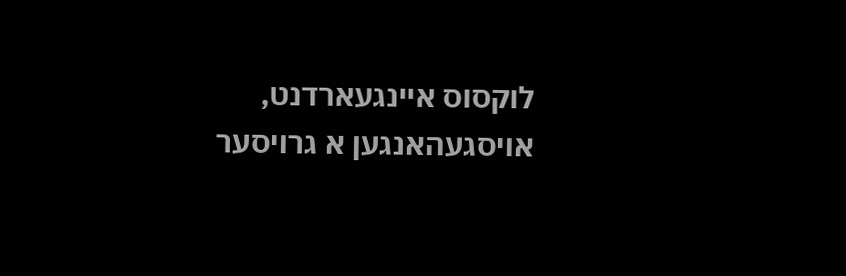לוקסוס איינגעארדנט, אויסגעהאנגען א גרויסער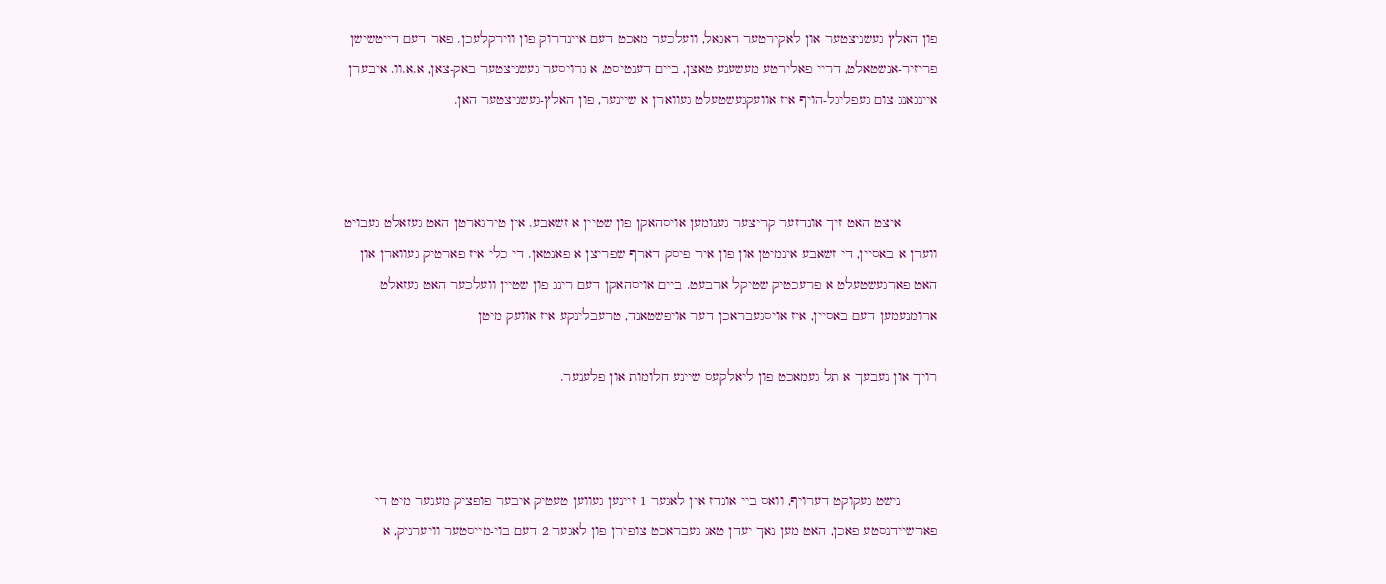פון האלץ געשניצטער און לאקירטער ראגאל, וועלכער מאכט דעם איינדרוק פון ווירקלעכן. פאר דעם דייטשישן פריזיר-אנשטאלט, דריי פאלירטע מעשענע טאצן, ביים דענטיסט, א גרויסער געשניצטער באק-צאן, א.א.וו. איבערן איינגאנג צום געפליגל-הויף איז אוועקגעשטעלט געווארן א שיינער, פון האלץ-געשניצטער האן.



         איצט האט זיך אונדזער קריצער גענומען אויסהאקן פון שטיין א זשאבע. אין טירגארטן האט געזאלט געבויט ווערן א באסיין, די זשאבע אינמיטן און פון איר פיסק דארף שפריצן א פאנטאן. די כלי איז פארטיק געווארן און האט פארגעשטעלט א פרעכטיק שטיקל ארבעט. ביים אויסהאקן דעם רינג פון שטיין וועלכער האט געזאלט ארומנעמען דעם באסיין, איז אויסגעבראכן דער אויפשטאנד, טרעבלינקע איז אוועק מיטן

רויך און נעבעך א תל געמאכט פון ליאלקעס שיינע חלומות און פלענער.



         נישט געקוקט דערויף, וואס ביי אונדז אין לאגער 1 זיינען געווען טעטיק איבער פופציק מענער מיט די פארשיידנסטע פאכן, האט מען נאך יעדן טאג געבראכט צופירן פון לאגער 2 דעם בוי-מייסטער וויערניק, א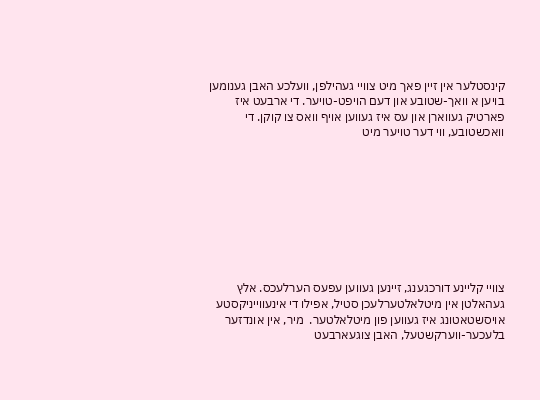קינסטלער אין זיין פאך מיט צוויי געהילפן, וועלכע האבן גענומען בויען א וואך-שטובע און דעם הויפט-טויער. די ארבעט איז פארטיק געווארן און עס איז געווען אויף וואס צו קוקן. די וואכשטובע, ווי דער טויער מיט









צוויי קליינע דורכגענג, זיינען געווען עפעס הערלעכס. אלץ געהאלטן אין מיטלאלטערלעכן סטיל, אפילו די אינעווייניקסטע אויסשטאטונג איז געווען פון מיטלאלטער.  מיר, אין אונדזער בלעכער-ווערקשטעל, האבן צוגעארבעט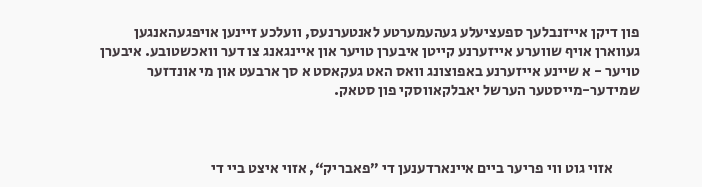פון דיקן אייזנבלעך ספעציעלע געהעמערטע לאנטערנעס, וועלכע זיינען אויפגעהאנגען געווארן אויף שווערע אייזערנע קייטן איבערן טויער און איינגאנג צו דער וואכשטובע. איבערן טויער - א שיינע אייזערנע באפוצונג וואס האט געקאסט א סך ארבעט און מי אונדזער שמידער-מייסטער הערשל יאבלקאווסקי פון סטאק.



         אזוי גוט ווי פריער ביים איינארדענען די ”פאבריק“, אזוי איצט ביי די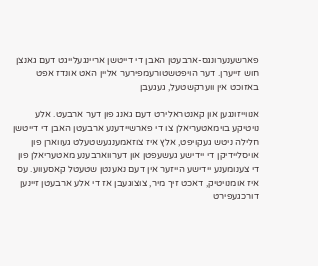פארשענערונגס-ארבעטן האבן די דייטשן אריינגעלייגט דעם גאנצן חוש זייערן. דער הויפטשטורעמפירער אליין האט אונדז אפט באזוכט אין ווערקשטעל, געגעבן

אנווייזונגען און קאנטראלירט דעם גאנג פון דער ארבעט. אלע נויטיקע בוימאטעריאלן צו די פארשיידענע ארבעטן האבן די דייטשן חלילה ניטש געקויפט, אלץ איז צוזאמענגעשטעלט געווארן פון אויסליידיקן די יידישע געשעפטן און דערווארבענע מאטעריאלן פון די צענומענע יידישע הייזער אין דעם נאענטן שטעטל קאסעווע. עס איז אומנויטיק, דאכט זיך מיר, צוצוגעבן אז די אלע ארבעטן זיינען דורכגעפירט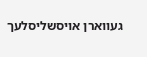געווארן אויסשליסלעך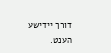דורך יידישע הענט.